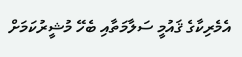އެމެރިކާގެ ޤައުމީ ސަލާމަތާއި ބެހޭ މުޝީރުކަމަށް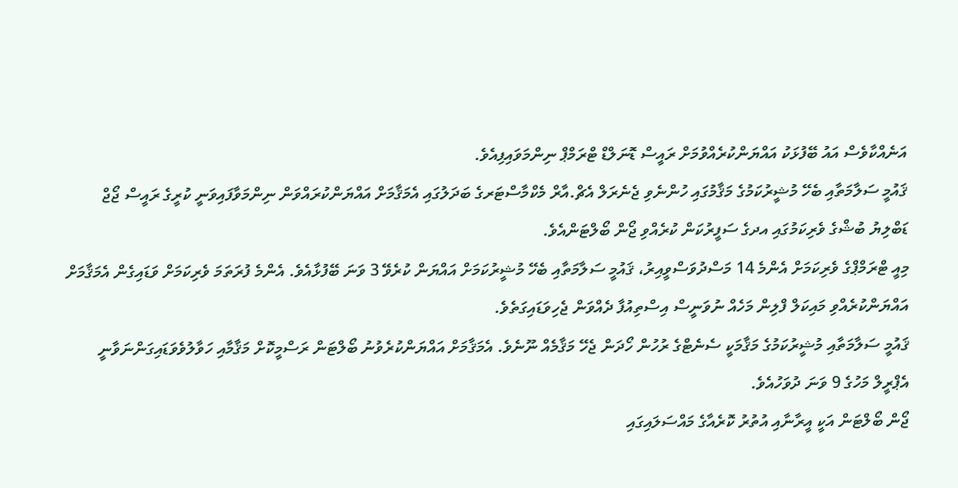އަނެއްކާވެސް އައު ބޭފުޅަކު އައްޔަންކުރެއްވުމަށް ރައީސް ޑޮނަލްޑް ޓްރަމްޕް ނިންމަވައިފިއެވެ.
ޤައުމީ ސަލާމަތާއި ބެހޭ މުޝީރުކަމުގެ މަޤާމުގައި ހުންނެވި ޖެނެރަލް އެޗް.އާރް މެކްމާސްޓަރގެ ބަދަލުގައި އެމަޤާމަށް އައްޔަންކުރައްވަން ނިންމަވާފައިވަނީ ކުރީގެ ރައީސް ޖޯޖް ޑަބްލިޔު ބުޝްގެ ވެރިކަމުގައި އދގެ ސަފީރުކަން ކުރެއްވި ޖޯން ބޯލްޓަންއެވެ.
މިއީ ޓްރަމްޕްގެ ވެރިކަމަށް އެންމެ 14 މަސްދުވަސްވީއިރު، ޤައުމީ ސަލާމަތާއި ބެހޭ މުޝީރުކަމަށް އައްޔަން ކުރެވޭ 3 ވަނަ ބޭފުޅާއެވެ. އެންމެ ފުރަތަމަ ވެރިކަމަށް ވަޑައިގެން އެމަޤާމަށް އައްޔަންކުރެއްވި މައިކަލް ފްލިން މަހެއް ނުވަނީސް އިސްތިއުފާ ދެއްވަން ޖެހިވަޑައިގަތެވެ.
ޤައުމީ ސަލާމަތާއި މުޝީރުކަމުގެ މަޤާމަކީ ސެނެޓްގެ ރުހުން ހޯދަން ޖެހޭ މަޤާމެއް ނޫނެވެ. އެމަޤާމަށް އައްޔަންކުރެވުނު ބޯލްޓަން ރަސްމީކޮށް މަޤާމާއި ހަވާލުވެވަޑައިގަންނަވާނީ އެޕްރީލް މަހުގެ 9 ވަނަ ދުވަހުއެވެ.
ޖޯން ބޯލްޓަން އަކީ އީރާނާއި އުތުރު ކޮރެއާގެ މައްސަލައިގައި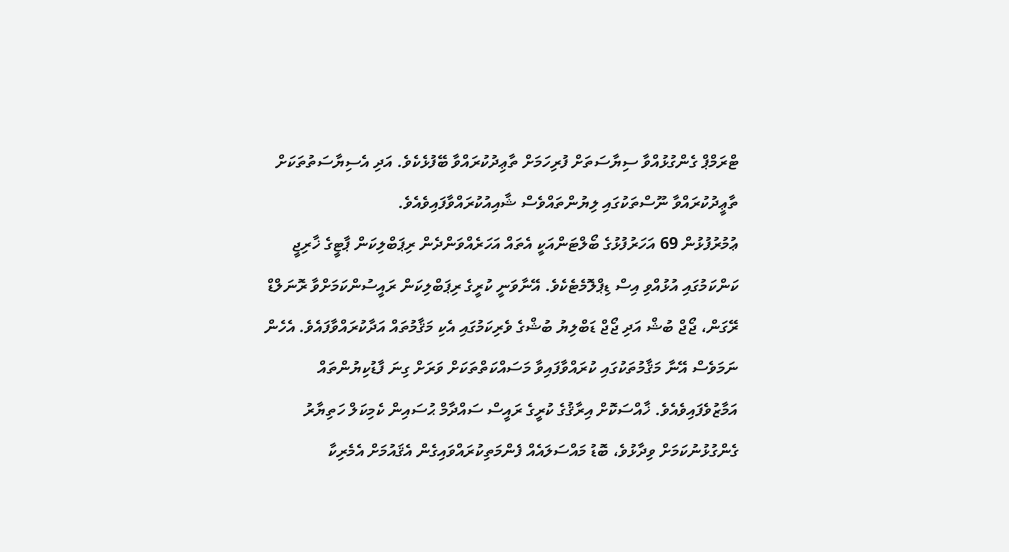ޓްރަމްޕް ގެންގުޅުއްވާ ސިޔާސަތަށް ފުރިހަމަށް ތާޢިދުކުރައްވާ ބޭފުޅެކެވެ. އަދި އެސިޔާސަތުތަކަށް ތާޢީދުކުރައްވާ ނޫސްތަކުގައި ލިޔުންތައްވެސް ޝާއިއުކުރައްވާފައިވެއެވެ.
ޢުމުރުފުޅުން 69 އަހަރުފުޅުގެ ބޯލްޓަންއަކީ އެތައް އަހަރެއްވަންދެން ރިޕަބްލިކަން ޕާޓީގެ ޚާރިޖީ ކަންކަމުގައި އުޅުއްވި އިސް ޑިޕްލޮމެޓެކެވެ. އޭނާވަނީ ކުރީގެ ރިޕަބްލިކަން ރައީސުންކަމަށްވާ ރޮނަލްޑް ރޭގަން، ޖޯޖް ބުޝް އަދި ޖޯޖް ޑަބްލިޔު ބުޝްގެ ވެރިކަމުގައި އެކި މަޤާމުތައް އަދާކުރައްވާފައެވެ. އެހެން ނަމަވެސް އޭނާ މަޤާމުތަކުގައި ކުރައްވާފައިވާ މަސައްކަތްތަކަށް ވަރަށް ގިނަ ފާޑުކިޔުންތައް އަމާޒުވެފައިވެއެވެ. ޚާއްސަކޮށް އިރާޤުގެ ކުރީގެ ރައީސް ސައްދާމް ޙުސައިން ކެމިކަލް ހަތިޔާރު ގެންގުޅުނުކަމަށް ވިދާޅުވެ، ބޮޑު މައްސަލައެއް ފެންމަތިކުރައްވައިގެން އެޤައުމަށް އެމެރިކާ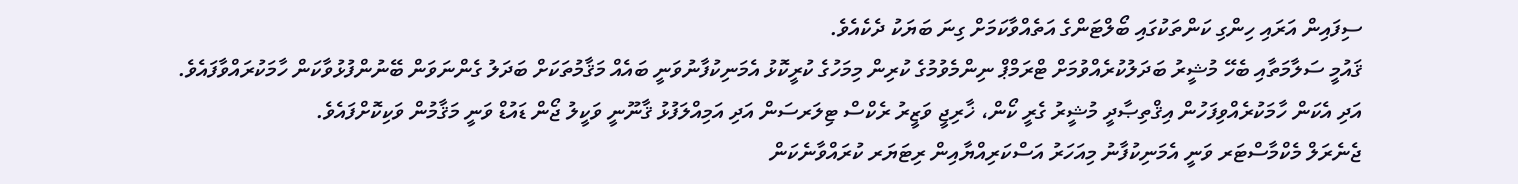ސިފައިން އަރައި ހިންގި ކަންތަކުގައި ބޯލްޓަންގެ އަތެއްވާކަމަށް ގިނަ ބަޔަކު ދެކެއެވެ.
ޤައުމީ ސަލާމަތާއި ބެހޭ މުޝީރު ބަދަލުކުރެއްވުމަށް ޓްރަމްޕް ނިންމެވުމުގެ ކުރިން މިމަހުގެ ކުރީކޮޅު އެމަނިކުފާނުވަނީ ބައެއް މަޤާމުތަކަށް ބަދަލު ގެންނަވަން ބޭނުންފުޅުވާކަން ހާމަކުރައްވާފައެވެ. އަދި އެކަން ހާމަކުރެއްވިފަހުން އިޤްތިޞާދީ މުޝީރު ގެރީ ކޯން، ޚާރިޖީ ވަޒީރު ރެކްސް ޓިލަރސަން އަދި އަމިއްލަފުޅު ޤާނޫނީ ވަކީލު ޖޯން ޑައުޑް ވަނީ މަޤާމުން ވަކިކޮށްފައެވެ.
ޖެނެރަލް މެކްމާސްޓަރ ވަނީ އެމަނިކުފާނު މިއަހަރު އަސްކަރިއްޔާއިން ރިޓަޔަރ ކުރައްވާނެކަން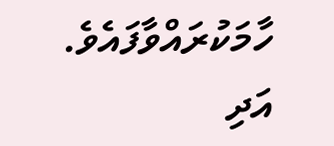ހާމަކުރައްވާފައެވެ. އަދި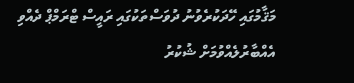މަޤާމުގައި ހޭދަކުރެވުނު ދުވަސްތަކުގައި ރައީސް ޓްރަމްޕް ދެއްވި އެއްބާރުލެއްވުމަށް ޝުކުރު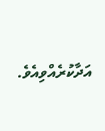އަދާކުރެއްވިއެވެ.